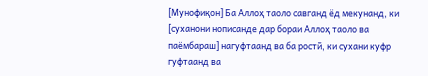[Мунофиқон] Ба Аллоҳ таоло савганд ёд мекунанд, ки [суханони нописанде дар бораи Аллоҳ таоло ва паёмбараш] нагуфтаанд ва ба ростӣ, ки сухани куфр гуфтаанд ва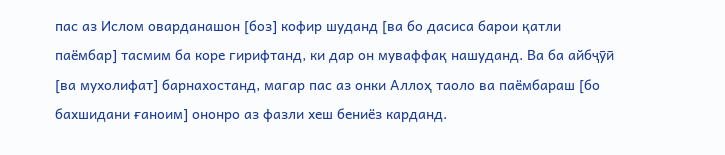пас аз Ислом оварданашон [боз] кофир шуданд [ва бо дасиса барои қатли паёмбар] тасмим ба коре гирифтанд, ки дар он муваффақ нашуданд. Ва ба айбҷӯӣ [ва мухолифат] барнахостанд, магар пас аз онки Аллоҳ таоло ва паёмбараш [бо бахшидани ғаноим] ононро аз фазли хеш бениёз карданд.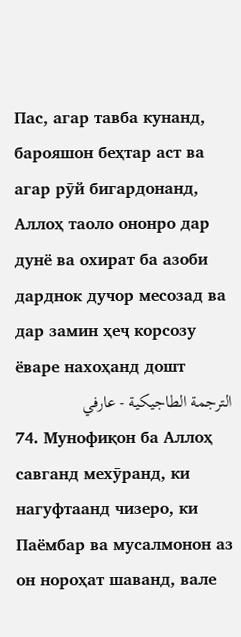Пас, агар тавба кунанд, барояшон беҳтар аст ва агар рӯй бигардонанд, Аллоҳ таоло ононро дар дунё ва охират ба азоби дарднок дучор месозад ва дар замин ҳеҷ корсозу ёваре нахоҳанд дошт
الترجمة الطاجيكية - عارفي
74. Мунофиқон ба Аллоҳ савганд мехӯранд, ки нагуфтаанд чизеро, ки Паёмбар ва мусалмонон аз он нороҳат шаванд, вале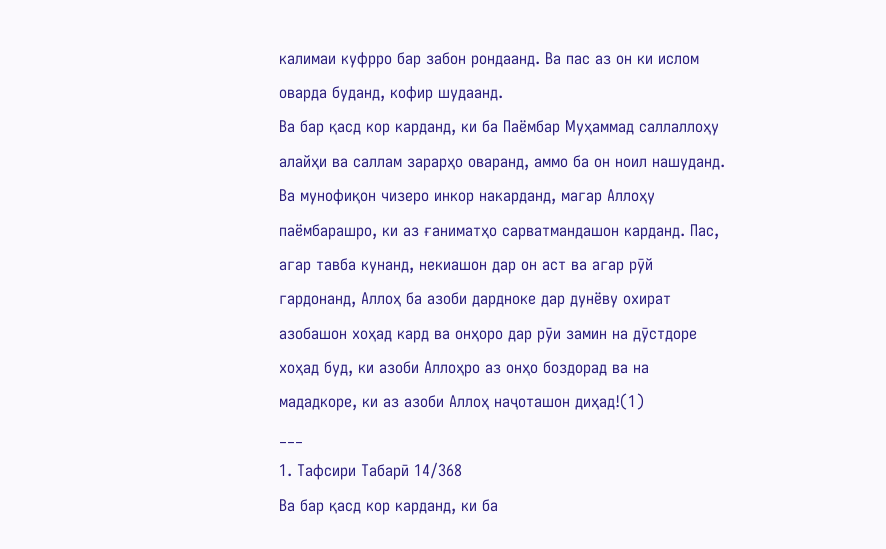калимаи куфрро бар забон рондаанд. Ва пас аз он ки ислом оварда буданд, кофир шудаанд.
Ва бар қасд кор карданд, ки ба Паёмбар Муҳаммад саллаллоҳу алайҳи ва саллам зарарҳо оваранд, аммо ба он ноил нашуданд. Ва мунофиқон чизеро инкор накарданд, магар Аллоҳу паёмбарашро, ки аз ғаниматҳо сарватмандашон карданд. Пас, агар тавба кунанд, некиашон дар он аст ва агар рӯй гардонанд, Аллоҳ ба азоби дардноке дар дунёву охират азобашон хоҳад кард ва онҳоро дар рӯи замин на дӯстдоре хоҳад буд, ки азоби Аллоҳро аз онҳо боздорад ва на мададкоре, ки аз азоби Аллоҳ наҷоташон диҳад!(1)
___
1. Тафсири Табарӣ 14/368
Ва бар қасд кор карданд, ки ба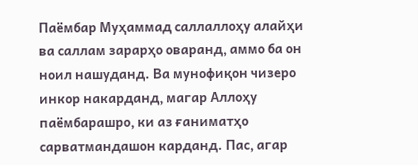Паёмбар Муҳаммад саллаллоҳу алайҳи ва саллам зарарҳо оваранд, аммо ба он ноил нашуданд. Ва мунофиқон чизеро инкор накарданд, магар Аллоҳу паёмбарашро, ки аз ғаниматҳо сарватмандашон карданд. Пас, агар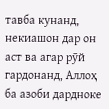тавба кунанд, некиашон дар он аст ва агар рӯй гардонанд, Аллоҳ ба азоби дардноке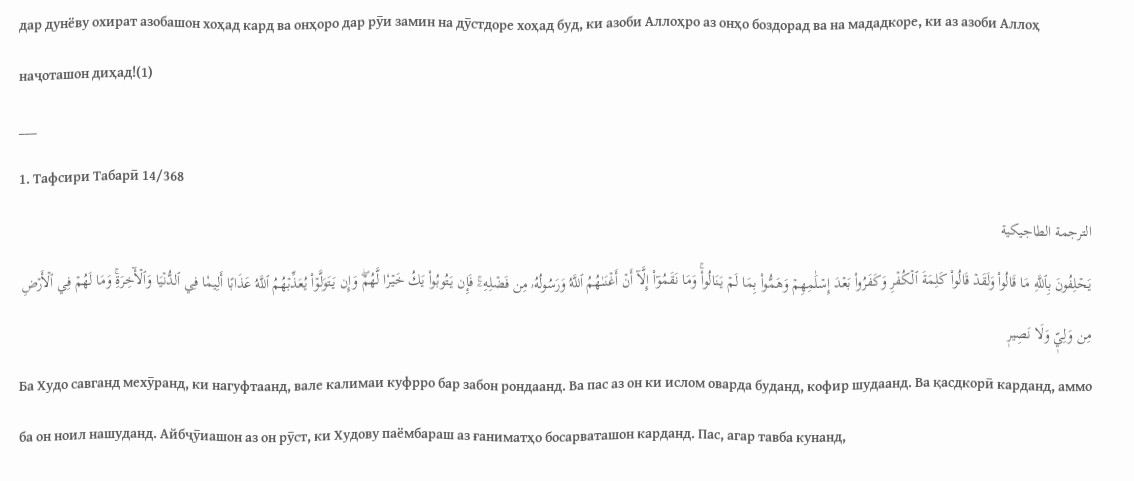дар дунёву охират азобашон хоҳад кард ва онҳоро дар рӯи замин на дӯстдоре хоҳад буд, ки азоби Аллоҳро аз онҳо боздорад ва на мададкоре, ки аз азоби Аллоҳ наҷоташон диҳад!(1)
___
1. Тафсири Табарӣ 14/368
الترجمة الطاجيكية
يَحۡلِفُونَ بِٱللَّهِ مَا قَالُواْ وَلَقَدۡ قَالُواْ كَلِمَةَ ٱلۡكُفۡرِ وَكَفَرُواْ بَعۡدَ إِسۡلَٰمِهِمۡ وَهَمُّواْ بِمَا لَمۡ يَنَالُواْۚ وَمَا نَقَمُوٓاْ إِلَّآ أَنۡ أَغۡنَىٰهُمُ ٱللَّهُ وَرَسُولُهُۥ مِن فَضۡلِهِۦۚ فَإِن يَتُوبُواْ يَكُ خَيۡرٗا لَّهُمۡۖ وَإِن يَتَوَلَّوۡاْ يُعَذِّبۡهُمُ ٱللَّهُ عَذَابًا أَلِيمٗا فِي ٱلدُّنۡيَا وَٱلۡأٓخِرَةِۚ وَمَا لَهُمۡ فِي ٱلۡأَرۡضِ مِن وَلِيّٖ وَلَا نَصِيرٖ
Ба Худо савганд мехӯранд, ки нагуфтаанд, вале калимаи куфрро бар забон рондаанд. Ва пас аз он ки ислом оварда буданд, кофир шудаанд. Ва қасдкорӣ карданд, аммо ба он ноил нашуданд. Айбҷӯиашон аз он рӯст, ки Худову паёмбараш аз ғаниматҳо босарваташон карданд. Пас, агар тавба кунанд,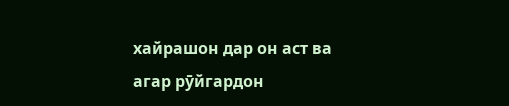хайрашон дар он аст ва агар рӯйгардон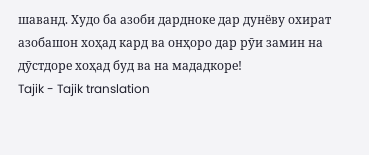шаванд. Худо ба азоби дардноке дар дунёву охират азобашон хоҳад кард ва онҳоро дар рӯи замин на дӯстдоре хоҳад буд ва на мададкоре!
Tajik - Tajik translation